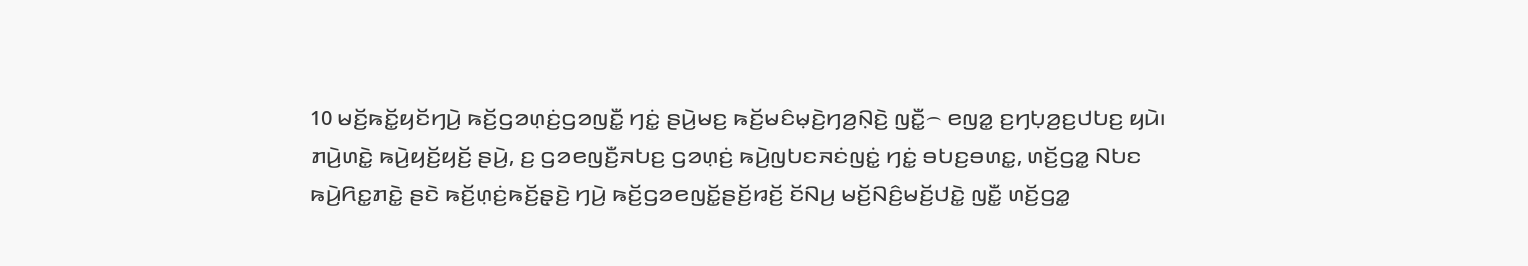10 ꤗꤢꤩ꤬ꤒꤢꤩ꤭ꤟꤢꤩꤚꤣꤧ꤬ ꤒꤢꤩ꤬ꤞꤤꤛ꤫ꤢꤦ꤬ꤞꤤꤜꤢꤪ꤭ ꤚꤢꤦ꤭ ꤔꤣꤧ꤬ꤗꤢ꤬ ꤒꤢꤩ꤬ꤗꤢꤨꤗ꤫ꤢꤧ꤬ꤚꤤ꤬ꤡ꤫ꤢꤧ꤬ ꤜꤢꤪ꤭꤮ ꤕꤜꤤ꤭ ꤢ꤬ꤚꤝ꤫ꤤ꤬ꤢ꤬ꤓꤝꤢ꤬ ꤟꤣꤧ꤯ ꤊꤣꤧ꤬ꤛꤢꤧ꤭ ꤒꤣꤧ꤬ꤟꤢꤩ꤬ꤟꤢꤩ꤬ ꤔꤣꤧ꤬, ꤢ꤬ ꤞꤤꤕꤜꤢꤪ꤬ꤏꤝꤢ꤬ ꤞꤤꤛ꤫ꤢꤦ꤬ ꤒꤣꤧ꤬ꤜꤝꤢꤏꤢꤦꤜꤢꤦ꤭ ꤚꤢꤦ꤭ ꤋꤝꤢ꤬ꤋꤛꤢ꤭, ꤛꤢꤩ꤬ꤞꤤ꤭ ꤡꤝꤢ ꤒꤣꤧ꤬ꤖꤢ꤭ꤊꤢꤧ꤭ ꤔꤢꤧ ꤒꤢꤩ꤬ꤛ꤫ꤢꤦ꤬ꤒꤢꤩ꤬ꤔ꤫ꤢꤧ꤬ ꤚꤣꤧ꤬ ꤒꤢꤩ꤬ꤞꤤꤕꤜꤢꤩ꤭ꤔꤢꤩ꤬ꤙꤢꤩ꤬ ꤢꤩꤡꤣ꤬ ꤗꤢꤩ꤬ꤡꤢꤨ꤬ꤗꤢꤩ꤬ꤓꤢꤧ꤭ ꤜꤢꤪ꤭ ꤛꤢꤩ꤬ꤞꤤ꤭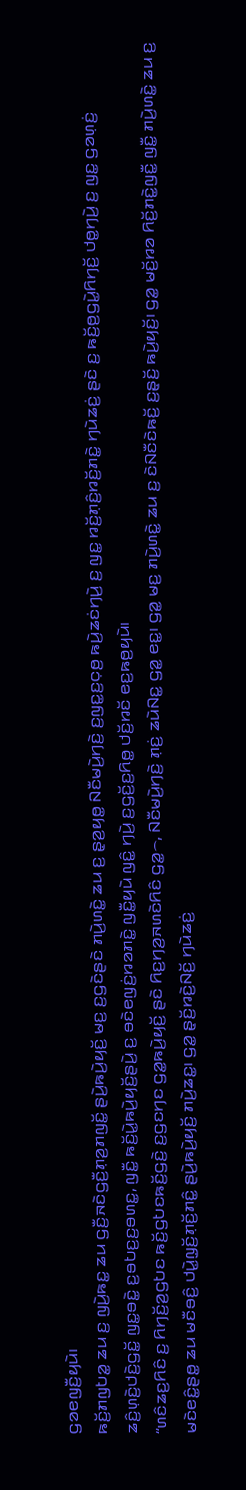ꤞꤤꤕꤜꤢꤪ꤬ꤟꤣꤧ꤯
ꤒꤢꤩ꤬ꤊꤜꤝꤤ꤭ ꤘꤣ ꤢ꤬ ꤜꤣꤧ꤬ꤒꤢ꤭ ꤘꤣ ꤞꤢꤪ꤬ꤏꤢꤧꤞꤢꤪ꤬ꤊ꤫ꤤ꤬ꤊꤜꤢꤩ꤭ ꤔꤣꤧ꤬ꤒꤣꤧ꤬ꤟꤢꤩ꤬ ꤗꤢ꤬ ꤢ꤬ꤞꤢꤧꤔꤢꤧ ꤊꤣꤧ꤬ꤛꤢꤧ꤭ ꤘꤣ ꤢ꤬ ꤔ꤫ꤤ꤬ꤟꤥ꤭ ꤡꤢꤪꤗꤣꤧ꤬ꤚꤢꤧ꤬ ꤢ꤬ꤜꤢ꤭ꤢ꤬ꤍ꤫ꤥ꤬ ꤒꤣꤧ꤬ꤘꤢꤦꤚꤣꤧ꤬ ꤢ꤬ ꤜꤢ꤭ ꤙꤢꤩ꤬ꤊ꤫ꤢꤨ꤬ꤙꤢꤩ꤬ꤊꤢꤧ꤭ ꤚꤣꤧꤘꤢꤦ꤬ ꤔꤢꤧ ꤢ꤬ ꤒꤢꤩ꤬ꤥ꤬ꤞꤣꤧ꤭ꤖꤚꤢꤩ꤬ ꤓꤥ꤭ꤚꤣꤧ꤬ ꤢ꤬ ꤜꤢ꤭ ꤞꤤꤛ꤫ꤢꤦ꤬ ꤘꤢꤨ꤬ꤛ꤫ꤢꤧ꤬ꤓꤢꤧ꤬ꤞꤢꤩ꤭ ꤜꤢ꤭ꤋꤢꤧ꤭ ꤢ꤬ꤋꤝꤢ꤬ꤢ꤬ꤋꤛꤢ꤭, ꤜꤢꤪ꤭ ꤒꤢꤩ꤬ꤣꤧ꤭ꤒꤣꤧ꤬ꤟꤢꤩ꤬ꤔꤣꤧ꤬ ꤢ꤬ ꤋꤢꤧꤕꤜꤢꤦ꤬ꤙꤤꤊꤢꤧ꤭ ꤜꤢꤪ꤭ꤟꤣꤧ ꤜꤢꤨ꤭ ꤚꤣꤧ꤬ ꤢ꤬ꤞꤢꤩ꤬ꤢ꤬ꤖꤥ꤭ ꤓꤢꤩ꤬ꤙꤢꤩ ꤕꤢ꤬ꤒꤥ꤬ꤟꤣꤧ꤯
“ꤛꤢꤨꤘꤢ꤬ꤖꤢꤨ ꤢ꤬ ꤖꤚꤢꤩ꤬ꤤ꤬ꤞꤝꤢ ꤒꤢꤩ꤬ꤞꤝꤢꤒꤢꤩ꤬ꤞꤢꤧ꤬ ꤢ꤬ꤞꤢꤚꤢ ꤞꤤ꤭ꤒꤣꤧ꤬ꤟꤢꤩ꤬ ꤔꤢꤧ ꤖꤢ꤬ꤚꤤ꤬ꤏꤛꤢꤧꤖꤢꤨ ꤞꤤ꤭꤮, ꤡꤢꤪꤗꤣꤧ꤬ꤚꤢꤧ꤬ ꤊ꤫ꤢꤦ꤬ ꤘꤣꤧꤡꤢ꤭ ꤞꤤ꤭ ꤕꤢ꤭꤯ ꤞꤤ꤭ ꤗꤢ꤬ ꤊꤣꤧ꤬ꤛꤢꤧ꤭ ꤘꤣ ꤢ꤬ ꤢꤧꤡꤢꤪꤢꤧꤒꤢꤩ꤬ ꤢ꤬ꤔ꤫ꤢꤩ꤬ ꤒꤣꤧ꤬ꤟꤢꤩ꤬꤯ ꤞꤤ꤭ ꤗꤢꤩ꤬ꤙꤤ ꤖꤢꤩ꤬ꤊꤢꤧ꤭ꤜꤢꤪ꤭ ꤜꤢꤪ꤭ ꤊꤣꤧ꤬ꤛꤢꤧ꤭ ꤘꤣ ꤢ꤬ ꤗꤢꤧꤕꤢꤨ꤭ꤔꤥ꤭ ꤘꤣ ꤗꤢꤪꤋꤢꤨ꤬ ꤓꤣꤧ꤭ꤜ꤫ꤢꤩ꤬ꤊ꤫ꤢꤩ꤬ꤊꤢꤨ꤭ ꤔꤣꤧ꤬ꤒꤣꤧ꤬ꤟꤢꤩ꤬ ꤊꤣꤧ꤬ꤘꤢ꤭꤯ ꤞꤤ꤭ ꤔ꤫ꤢꤩ꤬ꤙꤢꤧ꤬ꤡꤢꤩ꤬ ꤚꤣꤧꤘꤢꤦ꤬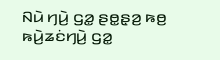ꤡꤣꤧ ꤚꤣꤧ꤬ ꤞꤤ꤭ ꤔꤥ꤭ꤔ꤫ꤤ꤬ ꤒꤥ꤬ ꤒꤣꤧ꤬ꤘꤢꤦꤚꤣꤧ꤬ ꤞꤤ꤭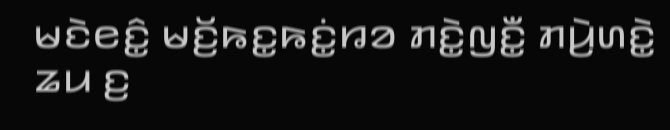ꤗꤢꤧꤕꤢꤨ꤭ ꤗꤢꤩ꤬ꤒꤢ꤭ꤒꤢꤦ꤭ꤙꤤ ꤊꤢꤧ꤭ꤜꤢꤪ꤭ ꤊꤣꤧ꤬ꤛꤢꤧ꤭ ꤘꤣ ꤢ꤬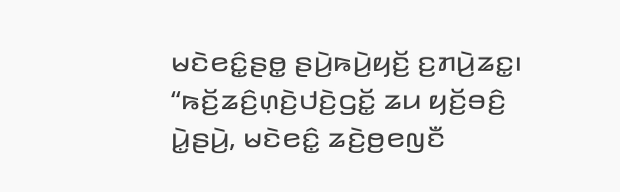ꤗꤢꤧꤕꤢꤨ꤭ꤔꤥ꤭ ꤔꤣꤧ꤬ꤒꤣꤧ꤬ꤟꤢꤩ꤬ ꤢ꤬ꤊꤣꤧ꤬ꤘꤢ꤭꤯
“ꤒꤢꤩ꤬ꤘꤢꤨ꤬ꤛ꤫ꤢꤧ꤬ꤓꤢꤧ꤬ꤞꤢꤩ꤭ ꤘꤣ ꤟꤢꤩ꤬ꤋꤢꤨ꤬ ꤣꤧ꤭ꤔꤣꤧ꤬, ꤗꤢꤧꤕꤢꤨ꤭ ꤘꤢꤧ꤬ꤥ꤬ꤕꤜꤢꤪ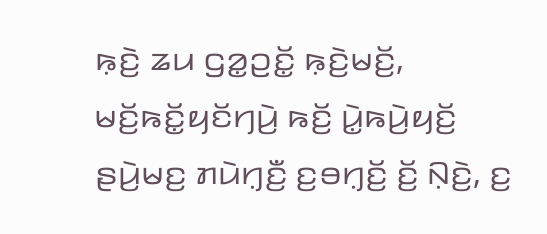ꤒ꤫ꤢꤧ꤬ ꤘꤣ ꤞꤤ꤭ꤑꤢꤩ꤭ ꤒ꤫ꤢꤧ꤬ꤗꤢꤩ꤬, ꤗꤢꤩ꤬ꤒꤢꤩ꤭ꤟꤢꤩꤚꤣꤧ꤬ ꤒꤢꤩ꤬ ꤣꤧ꤭ꤒꤣꤧ꤬ꤟꤢꤩ꤬ ꤔꤣꤧ꤬ꤗꤢ꤬ ꤊꤣꤧꤚ꤫ꤢꤪ꤬ ꤢ꤬ꤋꤚ꤫ꤢꤩ꤬ ꤢꤩ꤬ ꤡ꤫ꤢꤧ꤬, ꤢ꤬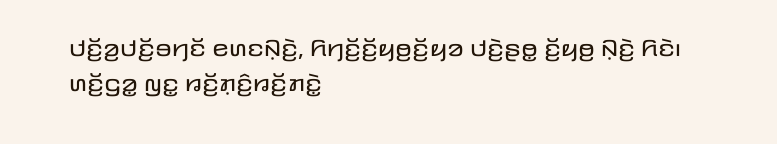ꤓꤢꤩ꤬ꤤ꤬ꤓꤢꤩ꤬ꤋꤚꤢꤩ ꤕꤛꤢꤡ꤫ꤢꤧ꤬, ꤖꤚꤢꤩ꤬ꤢꤩ꤬ꤟꤥ꤬ꤢꤩ꤬ꤟꤤ ꤓꤢꤧ꤬ꤔꤥ꤭ ꤢꤩ꤬ꤟꤥ꤬ ꤡ꤫ꤢꤧ꤬ ꤖꤢꤧ꤯
ꤛꤢꤩ꤬ꤞꤤ꤭ ꤜꤢ꤭ ꤙꤢꤩ꤬ꤊ꤫ꤢꤨ꤬ꤙꤢꤩ꤬ꤊꤢꤧ꤭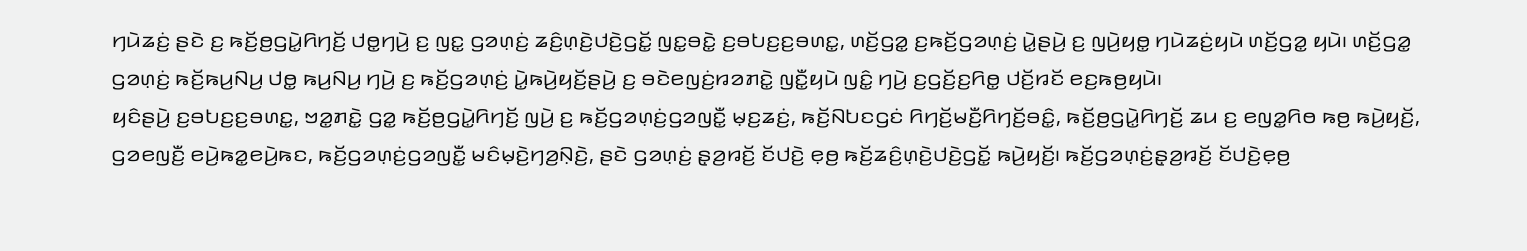ꤚꤣꤧꤘꤢꤦ꤬ ꤔꤢꤧ ꤢ꤬ ꤒꤢꤩ꤬ꤥ꤬ꤞꤣꤧ꤭ꤖꤚꤢꤩ꤬ ꤓꤥ꤭ꤚꤣꤧ꤬ ꤢ꤬ ꤜꤢ꤭ ꤞꤤꤛ꤫ꤢꤦ꤬ ꤘꤢꤨ꤬ꤛ꤫ꤢꤧ꤬ꤓꤢꤧ꤬ꤞꤢꤩ꤭ ꤜꤢ꤭ꤋꤢꤧ꤭ ꤢ꤬ꤋꤝꤢ꤬ꤢ꤬ꤋꤛꤢ꤭, ꤛꤢꤩ꤬ꤞꤤ꤭ ꤢ꤬ꤒꤢꤩ꤬ꤞꤤꤛ꤫ꤢꤦ꤬ ꤣꤧ꤭ꤔꤣꤧ꤬ ꤢ꤬ ꤜꤣꤧ꤬ꤟꤥ꤭ ꤚꤣꤧꤘꤢꤦ꤬ꤟꤣꤧ ꤛꤢꤩ꤬ꤞꤤ꤭ ꤟꤣꤧ꤯ ꤛꤢꤩ꤬ꤞꤤ꤭ ꤞꤤꤛ꤫ꤢꤦ꤬ ꤒꤢꤩ꤬ꤒꤣ꤬ꤡꤣ꤬ ꤓꤥ꤭ ꤒꤣ꤬ꤡꤣ꤬ ꤚꤣꤧ꤬ ꤢ꤬ ꤒꤢꤩ꤬ꤞꤤꤛ꤫ꤢꤦ꤬ ꤣꤧ꤭ꤒꤣꤧ꤬ꤟꤢꤩ꤬ꤔꤣꤧ꤬ ꤢ꤬ ꤋꤢꤧꤕꤜꤢꤦ꤬ꤙꤤꤊꤢꤧ꤭ ꤜꤢꤪ꤭ꤟꤣꤧ ꤜꤢꤨ꤭ ꤚꤣꤧ꤬ ꤢ꤬ꤞꤢꤩ꤬ꤢ꤬ꤖꤥ꤭ ꤓꤢꤩ꤬ꤙꤢꤩ ꤕꤢ꤬ꤒꤥ꤬ꤟꤣꤧ꤯
ꤟꤢꤨꤔꤣꤧ꤬ ꤢ꤬ꤋꤝꤢ꤬ꤢ꤬ꤋꤛꤢ꤭, ꤠꤤ꤭ꤊꤢꤧ꤭ ꤞꤤ꤭ ꤒꤢꤩ꤬ꤥ꤬ꤞꤣꤧ꤭ꤖꤚꤢꤩ꤬ ꤜꤣꤧ꤬ ꤢ꤬ ꤒꤢꤩ꤬ꤞꤤꤛ꤫ꤢꤦ꤬ꤞꤤꤜꤢꤪ꤭ ꤗ꤫ꤢ꤬ꤘꤢꤦ꤬, ꤒꤢꤩ꤬ꤡꤝꤢꤞꤢꤦ ꤖꤚꤢꤩ꤬ꤗꤢꤪ꤬ꤖꤚꤢꤩ꤬ꤋꤢꤨ꤭, ꤒꤢꤩ꤬ꤥ꤬ꤞꤣꤧ꤭ꤖꤚꤢꤩ꤬ ꤘꤣ ꤢ꤬ ꤕꤜꤤ꤭ꤖꤥ ꤒꤥ꤬ ꤒꤣꤧ꤬ꤟꤢꤩ꤬, ꤞꤤꤕꤜꤢꤪ꤬ ꤕꤣꤧ꤬ꤒꤤ꤭ꤕꤣꤧ꤬ꤒꤢ, ꤒꤢꤩ꤬ꤞꤤꤛ꤫ꤢꤦ꤬ꤞꤤꤜꤢꤪ꤭ ꤗꤢꤨꤗ꤫ꤢꤧ꤬ꤚꤤ꤬ꤡ꤫ꤢꤧ꤬, ꤔꤢꤧ ꤞꤤꤛ꤫ꤢꤦ꤬ ꤔ꤫ꤤ꤬ꤙꤢꤩ꤬ ꤢꤩꤓꤢꤧ꤬ ꤕ꤫ꤥ꤬ ꤒꤢꤩ꤬ꤘꤢꤨ꤬ꤛ꤫ꤢꤧ꤬ꤓꤢꤧ꤬ꤞꤢꤩ꤭ ꤒꤣꤧ꤬ꤟꤢꤩ꤬꤯ ꤒꤢꤩ꤬ꤞꤤꤛ꤫ꤢꤦ꤬ꤔ꤫ꤤ꤬ꤙꤢꤩ꤬ ꤢꤩꤓꤢꤧ꤬ꤕ꤫ꤥ꤬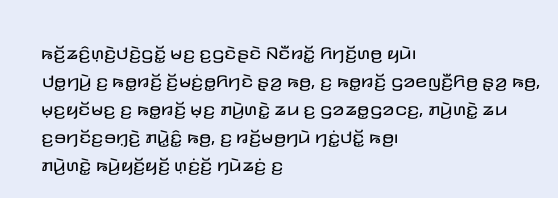ꤒꤢꤩ꤬ꤘꤢꤨ꤬ꤛ꤫ꤢꤧ꤬ꤓꤢꤧ꤬ꤞꤢꤩ꤭ ꤗꤢ꤬ ꤢ꤬ꤞꤢꤧꤔꤢꤧ ꤡꤢꤪꤙꤢꤩ꤭ ꤖꤚꤢꤩ꤬ꤛꤥ꤬ ꤟꤣꤧ꤯
ꤓꤥ꤭ꤚꤣꤧ꤬ ꤢ꤬ ꤒꤥ꤭ꤙꤢꤩ꤬ ꤢꤩ꤬ꤗꤢꤦ꤬ꤥ꤭ꤖꤚꤢꤧ ꤔ꤫ꤤ꤬ ꤒꤥ꤬, ꤢ꤬ ꤒꤥ꤭ꤙꤢꤩ꤬ ꤞꤤꤕꤜꤢꤪ꤬ꤖꤥ꤬ ꤔ꤫ꤤ꤬ ꤒꤥ꤬, ꤗ꤫ꤢ꤬ꤟꤢꤩꤗꤢ꤬ ꤢ꤬ ꤒꤥ꤭ꤙꤢꤩ꤬ ꤗ꤫ꤢ꤬ ꤊꤣꤧ꤬ꤛꤢꤧ꤭ ꤘꤣ ꤢ꤬ ꤞꤤꤘꤥ꤭ꤞꤤꤍꤢ꤬, ꤊꤣꤧ꤬ꤛꤢꤧ꤭ ꤘꤣ ꤢ꤬ꤋꤚꤢꤩꤢ꤬ꤋꤚ꤫ꤢꤧ꤬ ꤊꤣꤧ꤭ꤢꤨ꤭ ꤒꤥ꤬, ꤢ꤬ ꤙꤢꤩ꤬ꤗꤥ꤬ꤚꤣꤧ ꤚꤢꤦ꤭ꤓꤢꤩ꤭ ꤒꤥ꤬꤯
ꤊꤣꤧ꤬ꤛꤢꤧ꤭ ꤒꤣꤧ꤬ꤟꤢꤩ꤬ꤟꤢꤩ꤬ ꤛ꤫ꤢꤦ꤬ꤢꤩ꤬ ꤚꤣꤧꤘꤢꤦ꤬ ꤢ꤬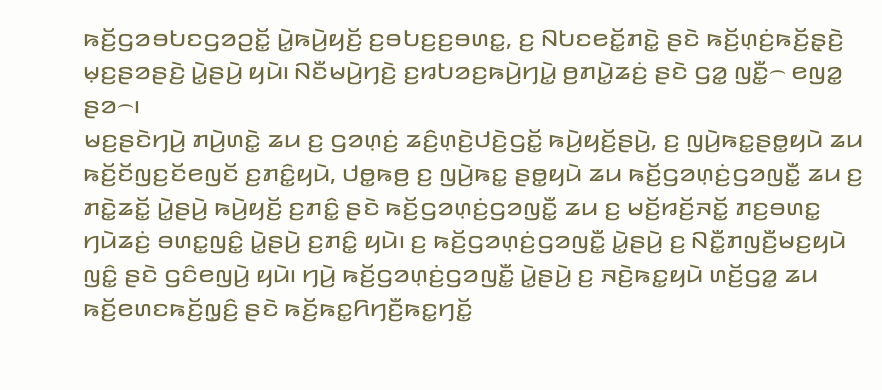ꤒꤢꤩ꤬ꤞꤤꤋꤝꤢꤞꤤꤑꤢꤩ꤭ ꤣꤧ꤭ꤒꤣꤧ꤬ꤟꤢꤩ꤬ ꤢ꤬ꤋꤝꤢ꤬ꤢ꤬ꤋꤛꤢ꤭, ꤢ꤬ ꤡꤝꤢꤕꤢꤩ꤭ꤊꤢꤧ꤭ ꤔꤢꤧ ꤒꤢꤩ꤬ꤛ꤫ꤢꤦ꤬ꤒꤢꤩ꤬ꤔ꤫ꤢꤧ꤬ ꤗ꤫ꤢ꤬ꤔꤤꤔꤢꤧ꤬ ꤣꤧ꤭ꤔꤣꤧ꤬ ꤟꤣꤧ꤯ ꤡꤢꤪꤗꤣꤧ꤬ꤚꤢꤧ꤬ ꤢ꤬ꤙꤝꤤꤢ꤬ꤒꤣꤧ꤬ꤚꤣꤧ꤭ ꤥ꤬ꤊꤣꤧ꤭ꤘꤢꤦ꤬ ꤔꤢꤧ ꤞꤤ꤭ ꤜꤢꤪ꤭꤮ ꤕꤜꤤ꤭ ꤔꤤ꤮꤯
ꤗꤢ꤬ꤔꤢꤧꤚꤣꤧ꤬ ꤊꤣꤧ꤬ꤛꤢꤧ꤭ ꤘꤣ ꤢ꤬ ꤞꤤꤛ꤫ꤢꤦ꤬ ꤘꤢꤨ꤬ꤛ꤫ꤢꤧ꤬ꤓꤢꤧ꤬ꤞꤢꤩ꤭ ꤒꤣꤧ꤬ꤟꤢꤩ꤬ꤔꤣꤧ꤬, ꤢ꤬ ꤜꤣꤧ꤬ꤒꤢ꤭ꤔꤥ꤭ꤟꤣꤧ ꤘꤣ ꤒꤢꤩ꤬ꤢꤩꤜꤢ꤬ꤢꤩꤕꤜꤢꤩ ꤢ꤬ꤊꤢꤨ꤭ꤟꤣꤧ, ꤓꤥ꤭ꤒꤥ꤬ ꤢ꤬ ꤜꤣꤧ꤬ꤒꤢ꤭ ꤔꤥ꤭ꤟꤣꤧ ꤘꤣ ꤒꤢꤩ꤬ꤞꤤꤛ꤫ꤢꤦ꤬ꤞꤤꤜꤢꤪ꤭ ꤘꤣ ꤢ꤬ ꤊꤢꤧ꤭ꤘꤢꤩ꤭ ꤣꤧ꤭ꤔꤣꤧ꤬ ꤒꤣꤧ꤬ꤟꤢꤩ꤬ ꤢ꤬ꤊꤢꤨ꤭ ꤔꤢꤧ ꤒꤢꤩ꤬ꤞꤤꤛ꤫ꤢꤦ꤬ꤞꤤꤜꤢꤪ꤭ ꤘꤣ ꤢ꤬ ꤗꤢꤩ꤬ꤙꤢꤩ꤬ꤏꤢꤩ꤭ ꤊꤢ꤬ꤋꤛꤢ꤭ ꤚꤣꤧꤘꤢꤦ꤬ ꤋꤛꤢ꤭ꤜꤢꤨ꤭ ꤣꤧ꤭ꤔꤣꤧ꤬ ꤢ꤬ꤊꤢꤨ꤭ ꤟꤣꤧ꤯ ꤢ꤬ ꤒꤢꤩ꤬ꤞꤤꤛ꤫ꤢꤦ꤬ꤞꤤꤜꤢꤪ꤭ ꤣꤧ꤭ꤔꤣꤧ꤬ ꤢ꤬ ꤡꤢꤪ꤭ꤊꤜꤢꤪ꤬ꤗꤢ꤬ꤟꤣꤧ ꤜꤢꤨ꤭ ꤔꤢꤧ ꤞꤢꤨꤕꤜꤣꤧ꤬ ꤟꤣꤧ꤯ ꤚꤣꤧ꤬ ꤒꤢꤩ꤬ꤞꤤꤛ꤫ꤢꤦ꤬ꤞꤤꤜꤢꤪ꤭ ꤣꤧ꤭ꤔꤣꤧ꤬ ꤢ꤬ ꤏꤢꤧ꤬ꤒꤢ꤭ꤟꤣꤧ ꤛꤢꤩ꤬ꤞꤤ꤭ ꤘꤣ ꤒꤢꤩ꤬ꤕꤛꤢꤒꤢꤩ꤬ꤜ꤫ꤢꤨ꤬ ꤔꤢꤧ ꤒꤢꤩ꤬ꤒꤢ꤭ꤖꤚꤢꤪ꤬ꤒꤢ꤭ꤚꤢꤩ꤭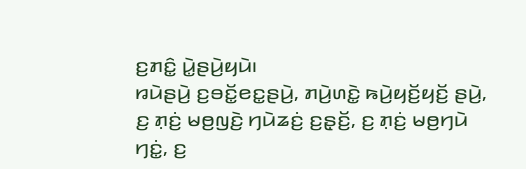ꤢ꤬ꤊꤢꤨ꤭ ꤣꤧ꤭ꤔꤣꤧ꤬ꤟꤣꤧ꤯
ꤙꤣꤧꤔꤣꤧ꤬ ꤢ꤬ꤋꤢꤩ꤭ꤕꤢ꤭ꤔꤣꤧ꤬, ꤊꤣꤧ꤬ꤛꤢꤧ꤭ ꤒꤣꤧ꤬ꤟꤢꤩ꤬ꤟꤢꤩ꤬ ꤔꤣꤧ꤬, ꤢ꤬ ꤊ꤫ꤢꤦ꤬ ꤗꤥ꤬ꤜꤢꤧ꤬ ꤚꤣꤧꤘꤢꤦ꤬ ꤢ꤬ꤔ꤫ꤢꤩ꤬, ꤢ꤬ ꤊ꤫ꤢꤦ꤬ ꤗꤥ꤬ꤚꤣꤧ ꤚꤢꤦ꤭, ꤢ꤬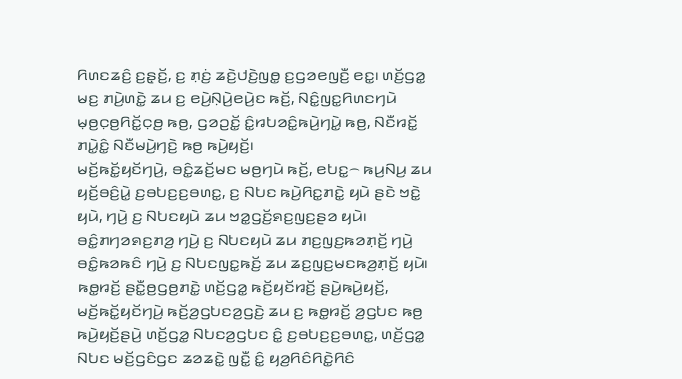ꤖꤛꤢꤘꤢꤨ꤬ ꤢ꤬ꤔ꤫ꤢꤩ꤬, ꤢ꤬ ꤊ꤫ꤢꤦ꤬ ꤘꤢꤧ꤬ꤓꤢꤧ꤬ꤜꤥ꤭ ꤢ꤬ꤞꤤꤕꤜꤢꤪ꤬ ꤕꤢ꤭꤯ ꤛꤢꤩ꤬ꤞꤤ꤭ ꤗꤢ꤬ ꤊꤣꤧ꤬ꤛꤢꤧ꤭ ꤘꤣ ꤢ꤬ ꤕꤣꤧ꤬ꤡ꤫ꤣꤧ꤬ꤕꤣꤧ꤬ꤢ ꤒꤢꤩ꤬, ꤡꤢꤨ꤭ꤜꤢ꤭ꤖꤛꤢꤚꤣꤧ ꤗ꤫ꤥ꤬ꤍ꤫ꤥ꤬ꤖꤢꤩ꤭ꤍ꤫ꤥ꤬ ꤒꤥ꤬, ꤞꤤꤑꤢꤩ꤭ ꤢꤨ꤭ꤙꤝꤤꤢꤨ꤭ꤒꤣꤧ꤬ꤚꤣꤧ꤭ ꤒꤥ꤬, ꤡꤢꤪꤙꤢꤩ꤭ ꤊꤣꤧ꤭ꤢꤨ꤭ ꤡꤢꤪꤗꤣꤧ꤬ꤚꤢꤧ꤬ ꤒꤥ꤬ ꤒꤣꤧ꤬ꤟꤢꤩ꤬꤯
ꤗꤢꤩ꤬ꤒꤢꤩ꤭ꤟꤢꤩꤚꤣꤧ꤬, ꤋꤢꤨ꤭ꤘꤢꤩ꤬ꤗꤢ ꤗꤥ꤬ꤚꤣꤧ ꤒꤢꤩ꤬, ꤕꤝꤢ꤭꤮ ꤒꤣ꤬ꤡꤣ꤬ ꤘꤣ ꤟꤢꤩ꤬ꤋꤢꤨ꤬ꤣꤧ꤭ ꤢ꤬ꤋꤝꤢ꤬ꤢ꤬ꤋꤛꤢ꤭, ꤢ꤬ ꤡꤝꤢ ꤒꤣꤧ꤬ꤖꤢ꤭ꤊꤢꤧ꤭ ꤟꤣꤧ ꤔꤢꤧ ꤠꤢꤧ꤭ ꤟꤣꤧ, ꤚꤣꤧ꤬ ꤢ꤬ ꤡꤝꤢꤟꤣꤧ ꤘꤣ ꤠꤤ꤭ꤞꤢꤩ꤬ꤎꤢ꤬ꤜꤢ꤬ꤔꤤ ꤟꤣꤧ꤯ ꤋꤢꤨ꤭ꤊꤚꤤꤎꤢ꤬ꤊꤤ꤬ ꤚꤣꤧ꤬ ꤢ꤬ ꤡꤝꤢꤟꤣꤧ ꤘꤣ ꤊꤢ꤬ꤜꤢ꤬ꤒꤤꤊ꤫ꤢꤩ꤬ ꤚꤣꤧ꤬ ꤋꤢꤨ꤭ꤒꤤꤒꤢꤨ ꤚꤣꤧ꤬ ꤢ꤬ ꤡꤝꤢꤜꤢ꤭ꤒꤢꤩ꤬ ꤘꤣ ꤘꤢ꤬ꤜꤢ꤬ꤗꤢꤒꤤ꤬ꤊ꤫ꤢꤩ꤬ ꤟꤣꤧ꤯
ꤒꤥ꤭ꤙꤢꤩ꤬ ꤔꤢꤪ꤭ꤥ꤬ꤞꤥ꤬ꤊꤢꤧ꤭ ꤛꤢꤩ꤬ꤞꤤ꤭ ꤒꤢꤩ꤬ꤟꤢꤩꤙꤢꤩ꤬ ꤔꤣꤧ꤬ꤒꤣꤧ꤬ꤟꤢꤩ꤬, ꤗꤢꤩ꤬ꤒꤢꤩ꤭ꤟꤢꤩꤚꤣꤧ꤬ ꤒꤢꤩ꤬ꤤ꤬ꤞꤝꤢꤤ꤬ꤞꤢꤧ꤬ ꤘꤣ ꤢ꤬ ꤒꤥ꤭ꤙꤢꤩ꤬ ꤤ꤬ꤞꤝꤢ ꤒꤥ꤬ ꤒꤣꤧ꤬ꤟꤢꤩ꤬ꤔꤣꤧ꤬ ꤛꤢꤩ꤬ꤞꤤ꤭ ꤡꤝꤢꤤ꤬ꤞꤝꤢ ꤢꤨ꤭ ꤢ꤬ꤋꤝꤢ꤬ꤢ꤬ꤋꤛꤢ꤭, ꤛꤢꤩ꤬ꤞꤤ꤭ ꤡꤝꤢ ꤗꤢꤩ꤬ꤞꤢꤨꤞꤢ ꤘꤤꤘꤢꤧ꤭ ꤜꤢꤪ꤭ ꤢꤨ꤭ ꤟꤤ꤬ꤖꤢꤨꤖꤢꤧ꤭ꤖꤢꤨ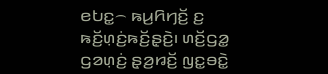ꤕꤝꤢ꤭꤮ ꤒꤣ꤬ꤖꤚꤢꤩ꤬ ꤢ꤬ ꤒꤢꤩ꤬ꤛ꤫ꤢꤦ꤬ꤒꤢꤩ꤬ꤔ꤫ꤢꤧ꤬꤯ ꤛꤢꤩ꤬ꤞꤤ꤭ ꤞꤤꤛ꤫ꤢꤦ꤬ ꤔ꤫ꤤ꤬ꤙꤢꤩ꤬ ꤜꤢ꤭ꤋꤢꤧ꤭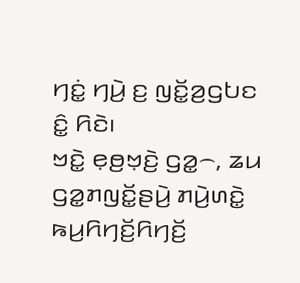ꤚꤢꤦ꤭ ꤚꤣꤧ꤬ ꤢ꤬ ꤜꤢꤩ꤭ꤤ꤬ꤞꤝꤢ ꤢꤨ꤭ ꤖꤢꤧ꤯
ꤠꤢꤧ꤭ ꤕ꤫ꤥ꤬ꤠ꤫ꤢꤧ꤬ ꤞꤤ꤭꤮, ꤘꤣ ꤞꤤ꤭ꤊꤜꤢꤩ꤭ꤔꤣꤧ꤬ ꤊꤣꤧ꤬ꤛꤢꤧ꤭ ꤒꤣ꤬ꤖꤚꤢꤩ꤬ꤖꤚꤢꤩ꤬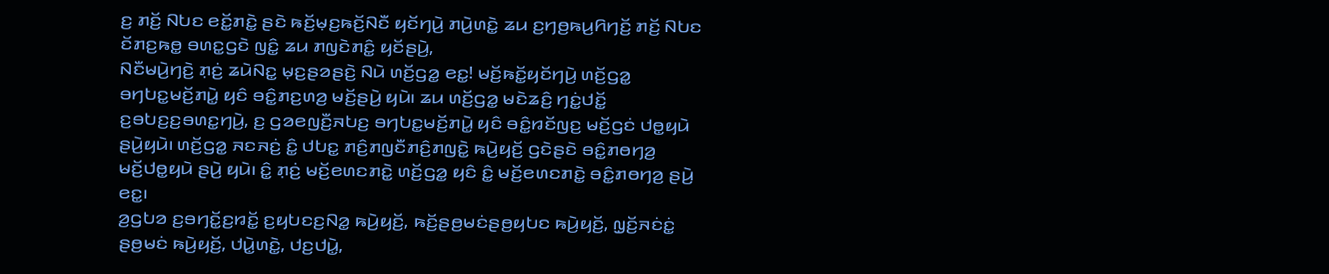ꤢ꤬ ꤊꤢꤩ꤬ ꤡꤝꤢ ꤕꤢꤩ꤭ꤊꤢꤧ꤭ ꤔꤢꤧ ꤒꤢꤩ꤬ꤗ꤫ꤢ꤬ꤒꤢꤩ꤬ꤡꤢꤪ ꤟꤢꤩꤚꤣꤧ꤬ ꤊꤣꤧ꤬ꤛꤢꤧ꤭ ꤘꤣ ꤢ꤬ꤚꤥ꤬ꤒꤣ꤬ꤖꤚꤢꤩ꤬ ꤊꤢꤩ꤬ ꤡꤝꤢ ꤢꤩꤊꤢ꤬ꤒꤥ꤭ ꤋꤛꤢ꤭ꤞꤢꤧ ꤜꤢꤨ꤭ ꤘꤣ ꤊꤜꤢꤧꤊꤢꤨ꤭ ꤟꤢꤩꤔꤣꤧ꤬,
ꤡꤢꤪꤗꤣꤧ꤬ꤚꤢꤧ꤬ ꤊ꤫ꤢꤦ꤬ ꤘꤣꤧꤡꤢ꤭ ꤗ꤫ꤢ꤬ꤔꤤꤔꤢꤧ꤬ ꤡꤣꤧ ꤛꤢꤩ꤬ꤞꤤ꤭ ꤕꤢ꤭! ꤗꤢꤩ꤬ꤒꤢꤩ꤭ꤟꤢꤩꤚꤣꤧ꤬ ꤛꤢꤩ꤬ꤞꤤ꤭ ꤋꤚꤝꤢ꤭ꤗꤢꤩ꤬ꤊꤣꤧ꤭ ꤟꤢꤨ ꤋꤢꤨ꤭ꤊꤢ꤬ꤛꤤ꤬ ꤗꤢꤩ꤬ꤔꤣꤧ꤬ ꤟꤣꤧ꤯ ꤘꤣ ꤛꤢꤩ꤬ꤞꤤ꤭ ꤗꤢꤧꤘꤢꤨ꤬ ꤚꤢꤦ꤭ꤓꤢꤩ꤭ ꤢ꤬ꤋꤝꤢ꤬ꤢ꤬ꤋꤛꤢ꤭ꤚꤣꤧ꤬, ꤢ꤬ ꤞꤤꤕꤜꤢꤪ꤬ꤏꤝꤢ꤬ ꤋꤚꤝꤢ꤭ꤗꤢꤩ꤬ꤊꤣꤧ꤭ ꤟꤢꤨ ꤋꤢꤨ꤭ꤙꤢꤩꤜꤢ꤬ ꤗꤢꤩ꤬ꤞꤢꤦ ꤓꤥ꤭ꤟꤣꤧ ꤔꤣꤧ꤬ꤟꤣꤧ꤯ ꤛꤢꤩ꤬ꤞꤤ꤭ ꤏꤢꤏꤢꤦ꤬ ꤢꤨ꤭ ꤓꤝꤢ꤭ ꤊꤢꤨ꤬ꤊꤜꤢꤪꤊꤢꤨ꤬ꤊꤜꤢꤧ꤭ ꤒꤣꤧ꤬ꤟꤢꤩ꤬ ꤞꤢꤧꤔꤢꤧ ꤋꤢꤨ꤭ꤊꤥꤚꤤ꤬ ꤗꤢꤩ꤬ꤓꤥ꤭ꤟꤣꤧ ꤔꤣꤧ꤬ ꤟꤣꤧ꤯ ꤢꤨ꤭ ꤊ꤫ꤢꤦ꤬ ꤗꤢꤩ꤬ꤕꤛꤢꤊꤢꤧ꤭ ꤛꤢꤩ꤬ꤞꤤ꤭ ꤟꤢꤨ ꤢꤨ꤭ ꤗꤢꤩ꤬ꤕꤛꤢꤊꤢꤧ꤭ ꤋꤢꤨ꤭ꤊꤥꤚꤤ꤬ ꤔꤣꤧ꤬ ꤕꤢ꤭꤯
ꤤ꤬ꤞꤝꤤ ꤢ꤬ꤋꤚꤢꤩ꤭ꤢ꤬ꤙꤢꤩ꤭ ꤢ꤬ꤟꤝꤢꤢ꤬ꤡꤤ꤭ ꤒꤣꤧ꤬ꤟꤢꤩ꤬, ꤒꤢꤩ꤬ꤔꤥ꤬ꤗꤢꤦꤔꤥ꤬ꤟꤝꤢ ꤒꤣꤧ꤬ꤟꤢꤩ꤬, ꤜ꤫ꤢꤩ꤬ꤏꤢꤦꤢꤦ꤭ ꤔꤥ꤬ꤗꤢꤦ ꤒꤣꤧ꤬ꤟꤢꤩ꤬, ꤓꤣꤧ꤭ꤛꤢꤧ꤭, ꤓꤢ꤬ꤓꤣꤧ꤭,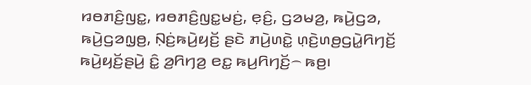ꤙꤥꤊꤢꤨ꤬ꤜꤢ꤭, ꤙꤥꤊꤢꤨ꤬ꤜꤢ꤭ꤗꤢꤦ꤬, ꤕ꤫ꤢꤨ꤬, ꤞꤤꤗꤤ꤬, ꤒꤣꤧ꤬ꤞꤤ, ꤒꤣꤧ꤬ꤞꤤꤜ꤫ꤥ꤬, ꤡ꤫ꤢꤦ꤬ꤒꤣꤧ꤬ꤟꤢꤩ꤬ ꤔꤢꤧ ꤊꤣꤧ꤬ꤛꤢꤧ꤭ ꤛ꤫ꤢꤧ꤬ꤛꤥ꤬ꤞꤣꤧ꤭ꤖꤚꤢꤩ꤬ ꤒꤣꤧ꤬ꤟꤢꤩ꤬ꤔꤣꤧ꤬ ꤢꤨ꤭ ꤤ꤬ꤖꤚꤤ꤬ ꤕꤢ꤭ ꤒꤣ꤬ꤖꤚꤢꤩ꤬꤮ ꤒꤥ꤬꤯